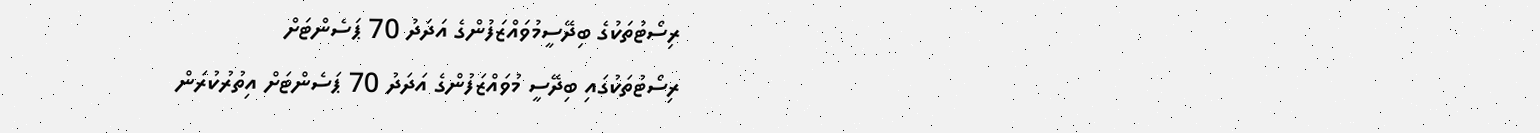ރިސޯޓުތަކުގެ ބިދޭސީމުވައްޒަފުންގެ އަދަދު 70 ޕަސެންޓަށް
ރިސޯޓުތަކުގައި ބިދޭސީ މުވައްޒަފުންގެ އަދަދު 70 ޕަސެންޓަށް އިތުރުކުރަން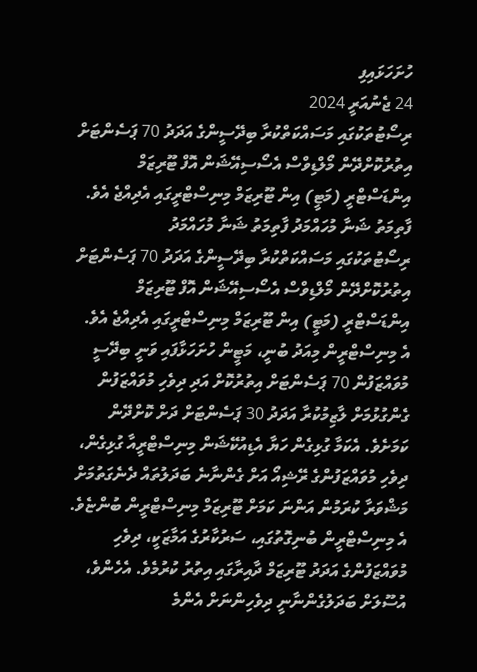ހުށަހަޅައިފި
24 ޖެނުއަރީ 2024
ރިސޯޓުތަކުގައި މަސައްކަތްކުރާ ބިދޭސީންގެ އަދަދު 70 ޕަސެންޓަށް އިތުރުކޮށްދޭން މޯލްޑިވްސް އެސޯސިއޭޝަން އޮފް ޓޫރިޒަމް އިންޑަސްޓްރީ (މަޓީ) އިން ޓޫރިޒަމް މިނިސްޓްރީގައި އެދިއްޖެ އެވެ.
ފާތިމަތު ޝަނާ މުހައްމަދު ފާތިމަތު ޝަނާ މުހައްމަދު
ރިސޯޓުތަކުގައި މަސައްކަތްކުރާ ބިދޭސީންގެ އަދަދު 70 ޕަސެންޓަށް އިތުރުކޮށްދޭން މޯލްޑިވްސް އެސޯސިއޭޝަން އޮފް ޓޫރިޒަމް އިންޑަސްޓްރީ (މަޓީ) އިން ޓޫރިޒަމް މިނިސްޓްރީގައި އެދިއްޖެ އެވެ.
އެ މިނިސްޓްރީން މިއަދު ބުނީ، މަޓީން ހުށަހަޅާފައި ވަނީ ބިދޭސީ މުވައްޒަފުން 70 ޕަސެންޓަށް އިތުރުކޮށް އަދި ދިވެހި މުވައްޒަފުން ގެންގުޅުމަށް ލާޒިމުކުރާ އަދަދު 30 ޕަސެންޓަށް ދަށް ކޮށްދޭން ކަމަށެވެ. އެކަމާ ގުޅިގެން ހަޔާ އެޑިއުކޭޝަން މިނިސްޓްރީއާ ގުޅިގެން، ދިވެހި މުވައްޒަފުންގެ ރޭޝިއޯ އަށް ގެންނާނެ ބަދަލުތައް ދެނެގަތުމަށް މަޝްވަރާ ކުރަމުން އަންނަ ކަމަށް ޓޫރިޒަމް މިނިސްޓްރީން ބުންޏެވެ.
އެ މިނިސްޓްރީން ބުނިގޮތުގައި، ސަރުކާރުގެ އަމާޒަކީ، ދިވެހި މުވައްޒަފުންގެ އަދަދު ޓޫރިޒަމް ދާއިރާގައި އިތުރު ކުރުމެވެ. އެހެންވެ، އުސޫލަށް ބަދަލުގެންނާނީ ދިވެހިންނަށް އެންމެ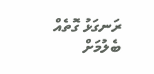ރަނގަޅު ގޮތެއް ބެލުމަށް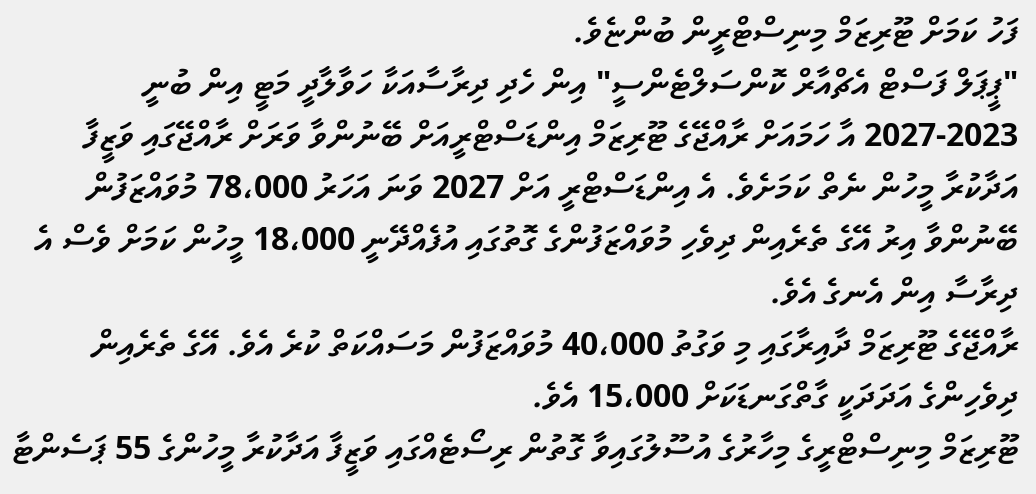ފަހު ކަމަށް ޓޫރިޒަމް މިނިސްޓްރީން ބުންޏެވެ.
"ޕީޕަލް ފަސްޓް އެޗްއާރް ކޮންސަލްޓެންސީ" އިން ހެދި ދިރާސާއަކާ ހަވާލާދީ މަޓީ އިން ބުނީ 2023-2027 އާ ހަމައަށް ރާއްޖޭގެ ޓޫރިޒަމް އިންޑަސްޓްރީއަށް ބޭނުންވާ ވަރަށް ރާއްޖޭގައި ވަޒީފާ އަދާކުރާ މީހުން ނެތް ކަމަށެވެ. އެ އިންޑަސްޓްރީ އަށް 2027 ވަނަ އަހަރު 78،000 މުވައްޒަފުން ބޭނުންވާ އިރު އޭގެ ތެރެއިން ދިވެހި މުވައްޒަފުންގެ ގޮތުގައި އުފެއްދޭނީ 18،000 މީހުން ކަމަށް ވެސް އެ ދިރާސާ އިން އެނގެ އެވެ.
ރާއްޖޭގެ ޓޫރިޒަމް ދާއިރާގައި މި ވަގުތު 40،000 މުވައްޒަފުން މަސައްކަތް ކުރެ އެވެ. އޭގެ ތެރެއިން ދިވެހިންގެ އަދަދަކީ ގާތްގަނޑަކަށް 15،000 އެވެ.
ޓޫރިޒަމް މިނިސްޓްރީގެ މިހާރުގެ އުސޫލުގައިވާ ގޮތުން ރިސޯޓެއްގައި ވަޒީފާ އަދާކުރާ މީހުންގެ 55 ޕަސެންޓާ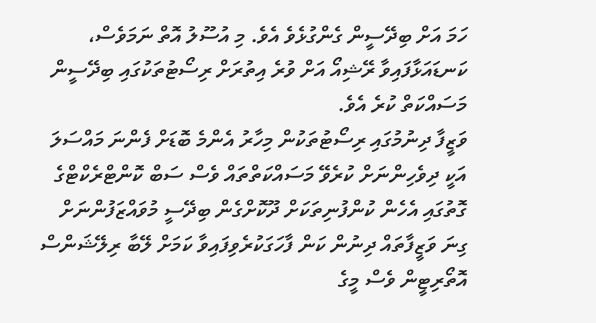ހަމަ އަށް ބިދޭސީން ގެންގުޅެވެ އެވެ. މި އުސޫލު އޮތް ނަމަވެސް، ކަނޑައަޅާފައިވާ ރޭޝިއޯ އަށް ވުރެ އިތުރަށް ރިސޯޓުތަކުގައި ބިދޭސީން މަސައްކަތް ކުރެ އެވެ.
ވަޒީފާ ދިނުމުގައި ރިސޯޓުތަކުން މިހާރު އެންމެ ބޮޑަށް ފެންނަ މައްސަލަ އަކީ ދިވެހިންނަށް ކުރެވޭ މަސައްކަތްތައް ވެސް ސަބް ކޮންޓްރެކްޓްގެ ގޮތުގައި އެހެން ކުންފުނިތަކަށް ދޫކޮށްގެން ބިދޭސީ މުވައްޒަފުންނަށް ގިނަ ވަޒީފާތައް ދިނުން ކަން ފާހަގަކުރެވިފައިވާ ކަމަށް ލޭބާ ރިލޭޝަންސް އޮތޯރިޓީން ވެސް މީގެ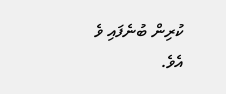ކުރިން ބުނެފައި ވެ އެވެ.